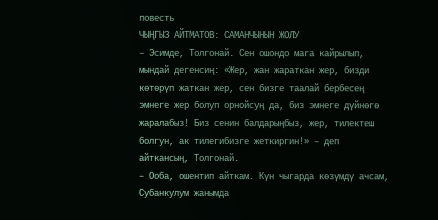повесть
ЧЫҢГЫЗ АЙТМАТОВ: САМАНЧЫНЫН ЖОЛУ
– Эсимде, Толгонай. Сен ошондо мага кайрылып, мындай дегенсиң: «Жер, жан жараткан жер, бизди көтөрүп жаткан жер, сен бизге таалай бербесең эмнеге жер болуп орнойсуң да, биз эмнеге дүйнөгө жаралабыз! Биз сенин балдарыңбыз, жер, тилектеш болгун, ак тилегибизге жеткиргин!» – деп айткансың, Толгонай.
– Ооба, ошентип айткам. Күн чыгарда көзүмдү ачсам, Субанкулум жанымда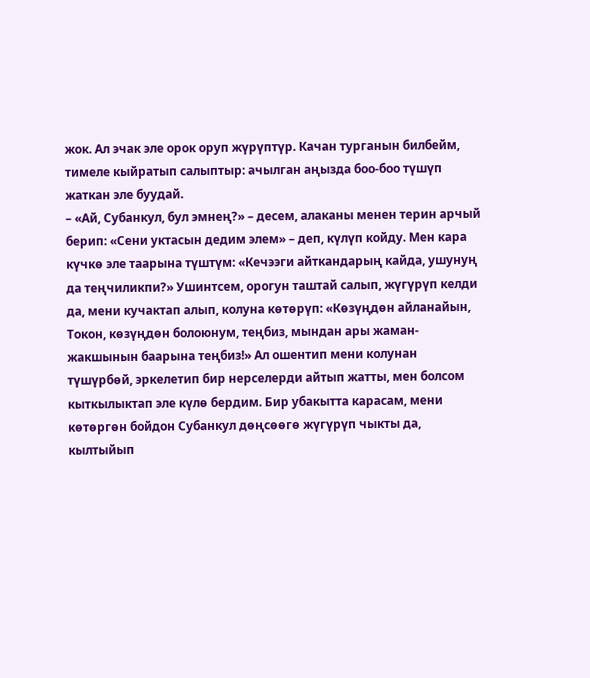жок. Ал эчак эле орок оруп жүрүптүр. Качан турганын билбейм, тимеле кыйратып салыптыр: ачылган аңызда боо-боо түшүп жаткан эле буудай.
– «Ай, Субанкул, бул эмнең?» – десем, алаканы менен терин арчый берип: «Сени уктасын дедим элем» – деп, күлүп койду. Мен кара күчкө эле таарына түштүм: «Кечээги айткандарың кайда, ушунуң да теңчиликпи?» Ушинтсем, орогун таштай салып, жүгүрүп келди да, мени кучактап алып, колуна көтөрүп: «Көзүңдөн айланайын, Токон, көзүңдөн болоюнум, теңбиз, мындан ары жаман-жакшынын баарына теңбиз!» Ал ошентип мени колунан түшүрбөй, эркелетип бир нерселерди айтып жатты, мен болсом кыткылыктап эле күлө бердим. Бир убакытта карасам, мени көтөргөн бойдон Субанкул дөңсөөгө жүгүрүп чыкты да, кылтыйып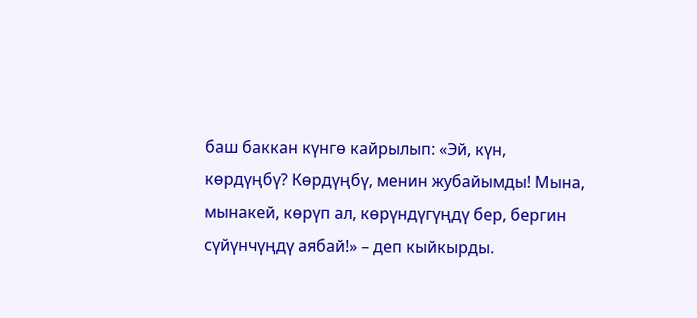баш баккан күнгө кайрылып: «Эй, күн, көрдүңбү? Көрдүңбү, менин жубайымды! Мына, мынакей, көрүп ал, көрүндүгүңдү бер, бергин сүйүнчүңдү аябай!» – деп кыйкырды.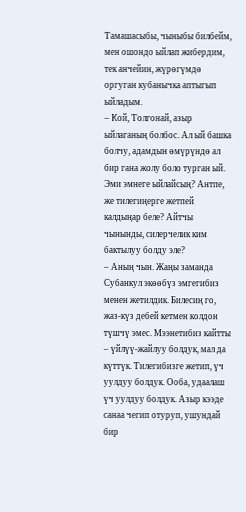Тамашасыбы, чыныбы билбейм, мен ошондо ыйлап жибердим, тек анчейин, жүрөгүмдө оргуган кубанычка аптыгып ыйладым.
– Кой, Толгонай, азыр ыйлаганың болбос. Ал ый башка болчу, адамдын өмүрүндө ал бир гана жолу боло турган ый. Эми эмнеге ыйлайсың? Антпе, же тилегиңерге жетпей калдыңар беле? Айтчы чынынды, силерчелик ким бактылуу болду эле?
– Аның чын. Жаңы заманда Субанкул экөөбүз эмгегибиз менен жетилдик. Билесиң го, жаз-күз дебей кетмен колдон түшчү эмес. Мээнетибиз кайтты – үйлүү-жайлуу болдук, мал да күттүк. Тилегибизге жетип, үч уулдуу болдук. Ооба, удаалаш үч уулдуу болдук. Азыр кээде санаа чегип отуруп, ушундай бир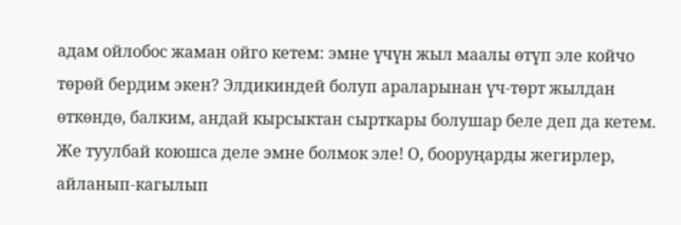адам ойлобос жаман ойго кетем: эмне үчүн жыл маалы өтүп эле койчо төрөй бердим экен? Элдикиндей болуп араларынан үч-төрт жылдан өткөндө, балким, андай кырсыктан сырткары болушар беле деп да кетем. Же туулбай коюшса деле эмне болмок эле! О, бооруңарды жегирлер, айланып-кагылып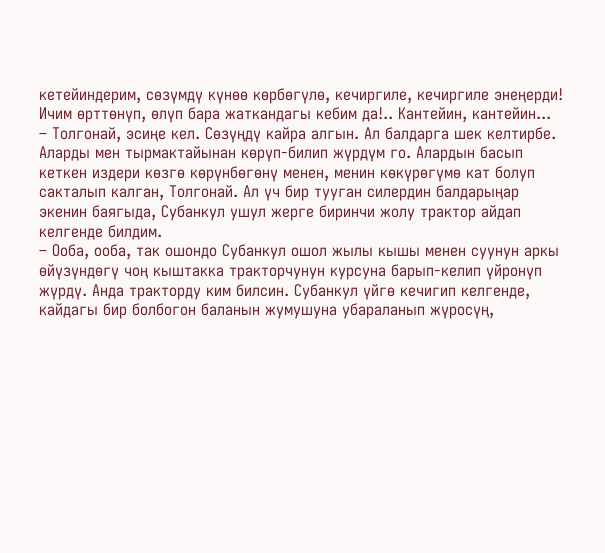кетейиндерим, сөзүмдү күнөө көрбөгүлө, кечиргиле, кечиргиле энеңерди! Ичим өрттөнүп, өлүп бара жаткандагы кебим да!.. Кантейин, кантейин...
– Толгонай, эсиңе кел. Сөзүңдү кайра алгын. Ал балдарга шек келтирбе. Аларды мен тырмактайынан көрүп-билип жүрдүм го. Алардын басып кеткен издери көзгө көрүнбөгөнү менен, менин көкүрөгүмө кат болуп сакталып калган, Толгонай. Ал үч бир тууган силердин балдарыңар экенин баягыда, Субанкул ушул жерге биринчи жолу трактор айдап келгенде билдим.
– Ооба, ооба, так ошондо Субанкул ошол жылы кышы менен суунун аркы өйүзүндөгү чоң кыштакка тракторчунун курсуна барып-келип үйронүп жүрдү. Анда тракторду ким билсин. Субанкул үйгө кечигип келгенде, кайдагы бир болбогон баланын жумушуна убараланып жүросүң,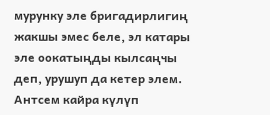мурунку эле бригадирлигиң жакшы эмес беле, эл катары эле оокатыңды кылсаңчы деп, урушуп да кетер элем. Антсем кайра күлүп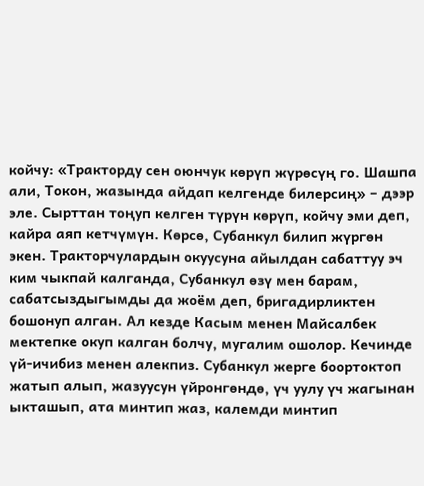койчу: «Тракторду сен оюнчук көрүп жүрөсүң го. Шашпа али, Токон, жазында айдап келгенде билерсиң» – дээр эле. Сырттан тоңуп келген түрүн көрүп, койчу эми деп, кайра аяп кетчүмүн. Көрсө, Субанкул билип жүргөн экен. Тракторчулардын окуусуна айылдан сабаттуу эч ким чыкпай калганда, Субанкул өзү мен барам, сабатсыздыгымды да жоём деп, бригадирликтен бошонуп алган. Ал кезде Касым менен Майсалбек мектепке окуп калган болчу, мугалим ошолор. Кечинде үй-ичибиз менен алекпиз. Субанкул жерге боортоктоп жатып алып, жазуусун үйронгөндө, үч уулу үч жагынан ыкташып, ата минтип жаз, калемди минтип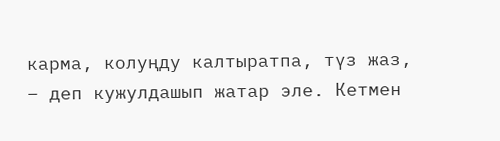карма, колуңду калтыратпа, түз жаз, – деп кужулдашып жатар эле. Кетмен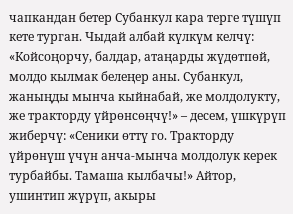чапкандан бетер Субанкул кара терге түшүп кете турган. Чыдай албай күлкүм келчү: «Койсоңорчу, балдар, атаңарды жүдөтпөй, молдо кылмак белеңер аны. Субанкул, жаныңды мынча кыйнабай, же молдолукту, же тракторду үйрөнсөңчү!» – десем, үшкүрүп жиберчү: «Сеники өттү го. Тракторду үйрөнүш үчүн анча-мынча молдолук керек турбайбы. Тамаша кылбачы!» Айтор, ушинтип жүрүп, акыры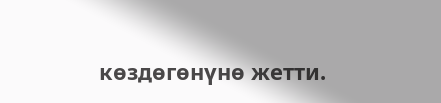көздөгөнүнө жетти.